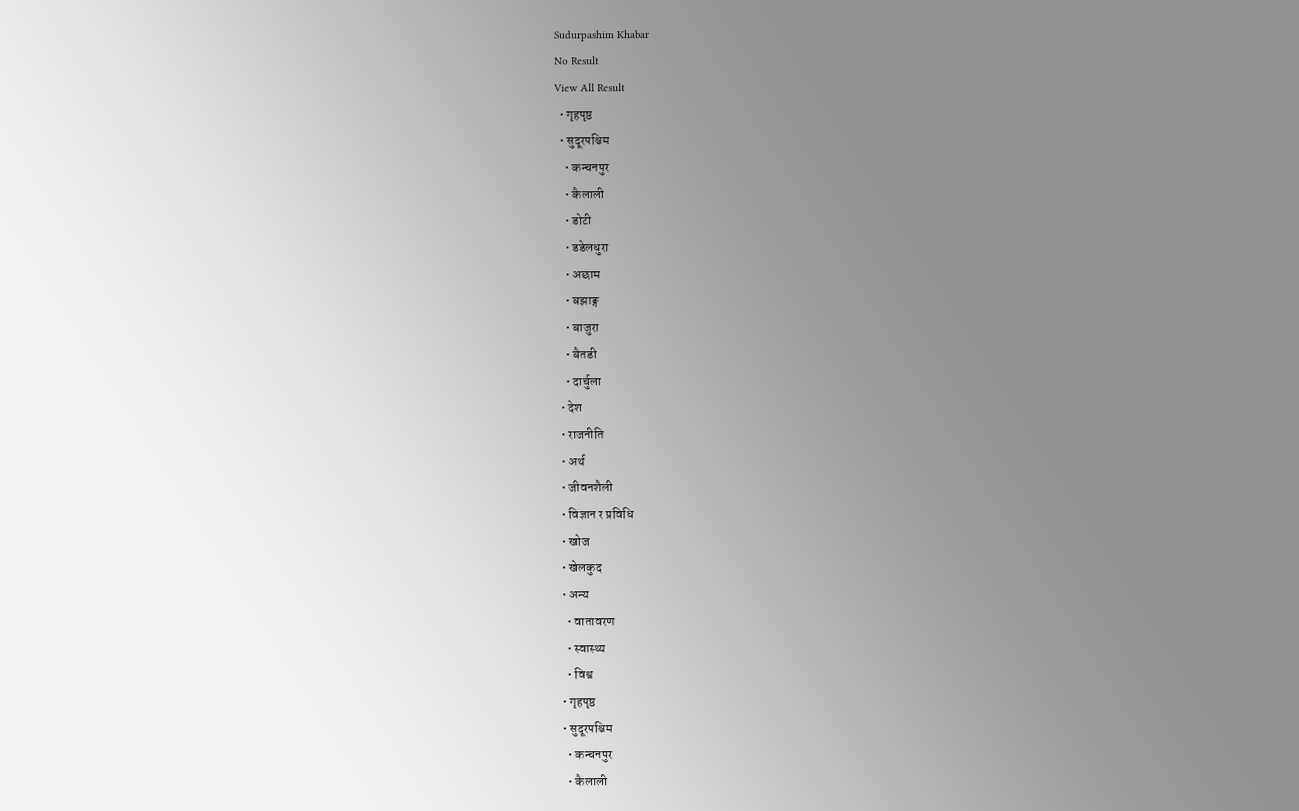Sudurpashim Khabar
No Result
View All Result
  • गृहपृष्ठ
  • सुदूरपश्चिम
    • कन्चनपुर
    • कैलाली
    • डोटी
    • डडेलधुरा
    • अछाम
    • बझाङ्ग
    • बाजुरा
    • बैतडी
    • दार्चुला
  • देश
  • राजनीति
  • अर्थ
  • जीवनशैली
  • विज्ञान र प्रविधि
  • खोज
  • खेलकुद
  • अन्य
    • वातावरण
    • स्वास्थ्य
    • विश्व
  • गृहपृष्ठ
  • सुदूरपश्चिम
    • कन्चनपुर
    • कैलाली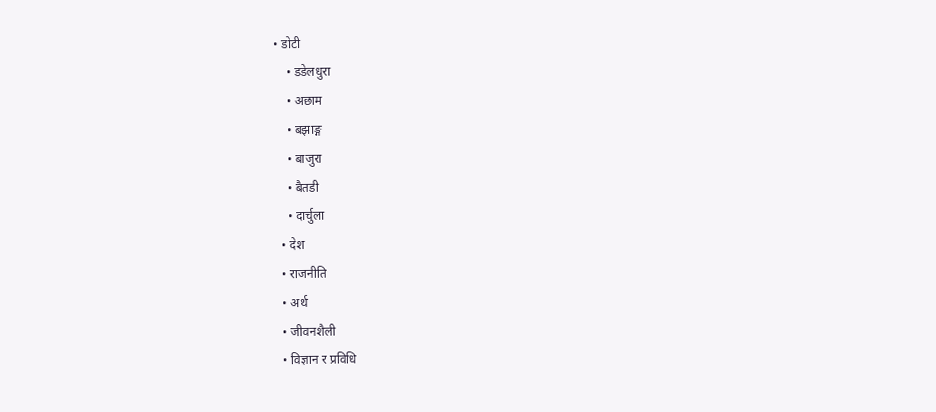• डोटी
    • डडेलधुरा
    • अछाम
    • बझाङ्ग
    • बाजुरा
    • बैतडी
    • दार्चुला
  • देश
  • राजनीति
  • अर्थ
  • जीवनशैली
  • विज्ञान र प्रविधि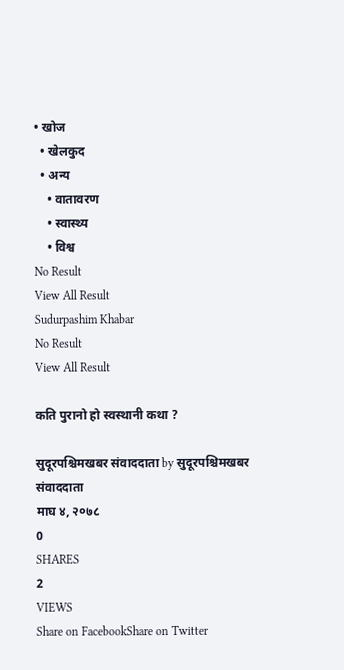• खोज
  • खेलकुद
  • अन्य
    • वातावरण
    • स्वास्थ्य
    • विश्व
No Result
View All Result
Sudurpashim Khabar
No Result
View All Result

कति पुरानो हो स्वस्थानी कथा ?

सुदूरपश्चिमखबर संवाददाता by सुदूरपश्चिमखबर संवाददाता
माघ ४, २०७८
0
SHARES
2
VIEWS
Share on FacebookShare on Twitter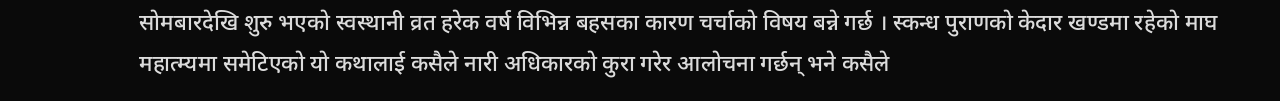सोमबारदेखि शुरु भएको स्वस्थानी व्रत हरेक वर्ष विभिन्न बहसका कारण चर्चाको विषय बन्ने गर्छ । स्कन्ध पुराणको केदार खण्डमा रहेको माघ महात्म्यमा समेटिएको यो कथालाई कसैले नारी अधिकारको कुरा गरेर आलोचना गर्छन् भने कसैले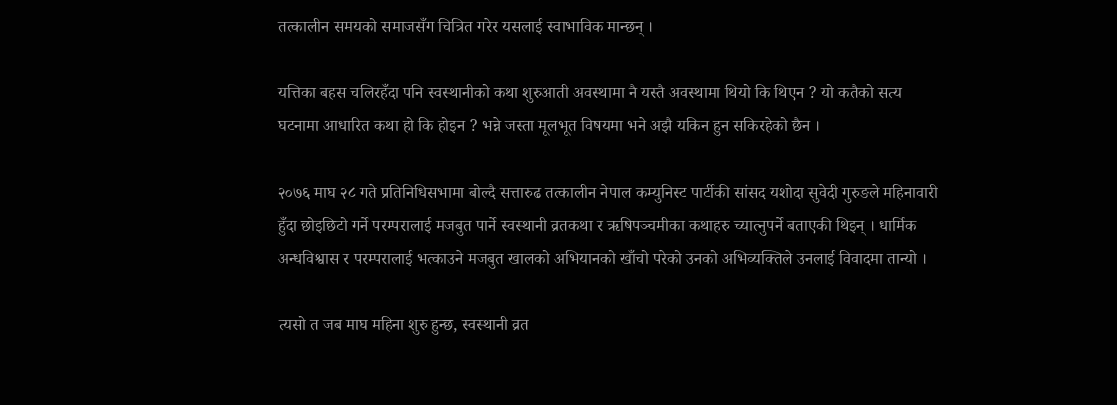तत्कालीन समयको समाजसँग चित्रित गरेर यसलाई स्वाभाविक मान्छन् ।

यत्तिका बहस चलिरहँदा पनि स्वस्थानीको कथा शुरुआती अवस्थामा नै यस्तै अवस्थामा थियो कि थिएन ? यो कतैको सत्य घटनामा आधारित कथा हो कि होइन ? भन्ने जस्ता मूलभूत विषयमा भने अझै यकिन हुन सकिरहेको छैन ।

२०७६ माघ २८ गते प्रतिनिधिसभामा बोल्दै सत्तारुढ तत्कालीन नेपाल कम्युनिस्ट पार्टीकी सांसद यशोदा सुवेदी गुरुङले महिनावारी हुँदा छोइछिटो गर्ने परम्परालाई मजबुत पार्ने स्वस्थानी व्रतकथा र ऋषिपञ्चमीका कथाहरु च्यात्नुपर्ने बताएकी थिइन् । धार्मिक अन्धविश्वास र परम्परालाई भत्काउने मजबुत खालको अभियानको खाँचो परेको उनको अभिव्यक्तिले उनलाई विवादमा तान्यो ।

त्यसो त जब माघ महिना शुरु हुन्छ, स्वस्थानी व्रत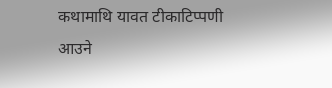कथामाथि यावत टीकाटिप्पणी आउने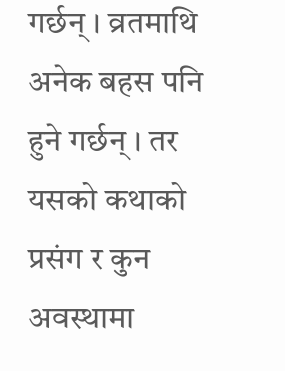गर्छन् । व्रतमाथि अनेक बहस पनि हुने गर्छन् । तर यसको कथाको प्रसंग र कुन अवस्थामा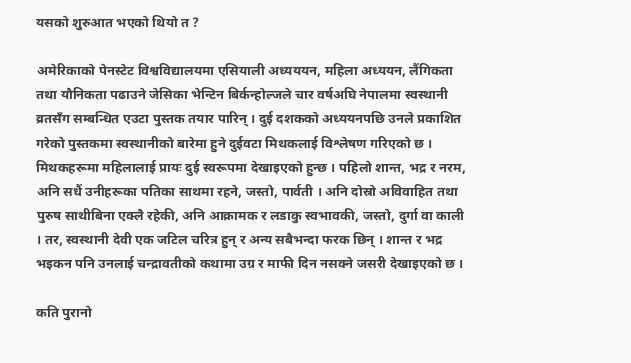यसको शुरुआत भएको थियो त ?

अमेरिकाको पेनस्टेट विश्वविद्यालयमा एसियाली अध्यययन, महिला अध्ययन, लैंगिकता तथा यौनिकता पढाउने जेसिका भेन्टिन बिर्कन्होल्जले चार वर्षअघि नेपालमा स्वस्थानी व्रतसँग सम्बन्धित एउटा पुस्तक तयार पारिन् । दुई दशकको अध्ययनपछि उनले प्रकाशित गरेको पुस्तकमा स्वस्थानीको बारेमा हुने दुईवटा मिथकलाई विश्लेषण गरिएको छ । मिथकहरूमा महिलालाई प्रायः दुई स्वरूपमा देखाइएको हुन्छ । पहिलो शान्त, भद्र र नरम, अनि सधैं उनीहरूका पतिका साथमा रहने, जस्तो, पार्वती । अनि दोस्रो अविवाहित तथा पुरुष साथीबिना एक्लै रहेकी, अनि आक्रामक र लडाकु स्वभावकी, जस्तो, दुर्गा वा काली । तर, स्वस्थानी देवी एक जटिल चरित्र हुन् र अन्य सबैभन्दा फरक छिन् । शान्त र भद्र भइकन पनि उनलाई चन्द्रावतीको कथामा उग्र र माफी दिन नसक्ने जसरी देखाइएको छ ।

कति पुरानो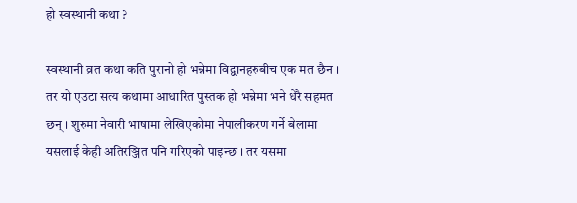हो स्वस्थानी कथा ?

स्वस्थानी व्रत कथा कति पुरानो हो भन्नेमा विद्वानहरुबीच एक मत छैन । तर यो एउटा सत्य कथामा आधारित पुस्तक हो भन्नेमा भने धेरै सहमत छन् । शुरुमा नेवारी भाषामा लेखिएकोमा नेपालीकरण गर्ने बेलामा यसलाई केही अतिरञ्जित पनि गरिएको पाइन्छ । तर यसमा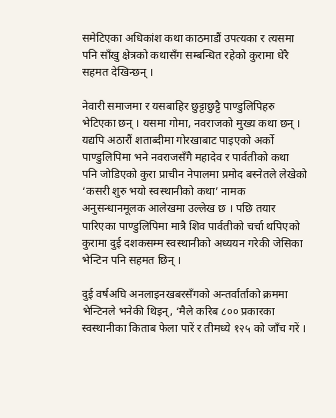समेटिएका अधिकांश कथा काठमाडौं उपत्यका र त्यसमा पनि साँखु क्षेत्रको कथासँग सम्बन्धित रहेको कुरामा धेरै सहमत देखिन्छन् ।

नेवारी समाजमा र यसबाहिर छुट्टाछुट्टै पाण्डुलिपिहरु भेटिएका छन् । यसमा गोमा, नवराजको मुख्य कथा छन् । यद्यपि अठारौं शताब्दीमा गोरखाबाट पाइएको अर्को पाण्डुलिपिमा भने नवराजसँगै महादेव र पार्वतीको कथा पनि जोडिएको कुरा प्राचीन नेपालमा प्रमोद बस्नेतले लेखेको ‘कसरी शुरु भयो स्वस्थानीको कथा’ नामक अनुसन्धानमूलक आलेखमा उल्लेख छ । पछि तयार पारिएका पाण्डुलिपिमा मात्रै शिव पार्वतीको चर्चा थपिएको कुरामा दुई दशकसम्म स्वस्थानीको अध्ययन गरेकी जेसिका भेन्टिन पनि सहमत छिन् ।

दुई वर्षअघि अनलाइनखबरसँगको अन्तर्वार्ताको क्रममा भेन्टिनले भनेकी थिइन्, ‘मैले करिब ८०० प्रकारका स्वस्थानीका किताब फेला पारें र तीमध्ये १२५ को जाँच गरें ।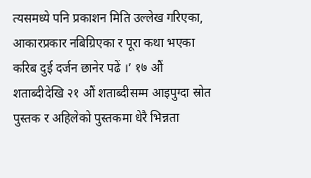त्यसमध्ये पनि प्रकाशन मिति उल्लेख गरिएका, आकारप्रकार नबिग्रिएका र पूरा कथा भएका करिब दुई दर्जन छानेर पढें ।’ १७ औं शताब्दीदेखि २१ औं शताब्दीसम्म आइपुग्दा स्रोत पुस्तक र अहिलेको पुस्तकमा धेरै भिन्नता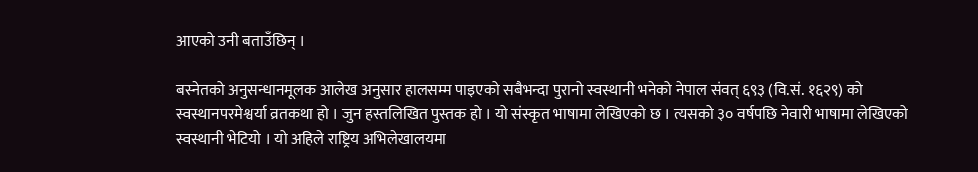आएको उनी बताउँछिन् ।

बस्नेतको अनुसन्धानमूलक आलेख अनुसार हालसम्म पाइएको सबैभन्दा पुरानो स्वस्थानी भनेको नेपाल संवत् ६९३ (वि.सं. १६२९) को स्वस्थानपरमेश्वर्या व्रतकथा हो । जुन हस्तलिखित पुस्तक हो । यो संस्कृत भाषामा लेखिएको छ । त्यसको ३० वर्षपछि नेवारी भाषामा लेखिएको स्वस्थानी भेटियो । यो अहिले राष्ट्रिय अभिलेखालयमा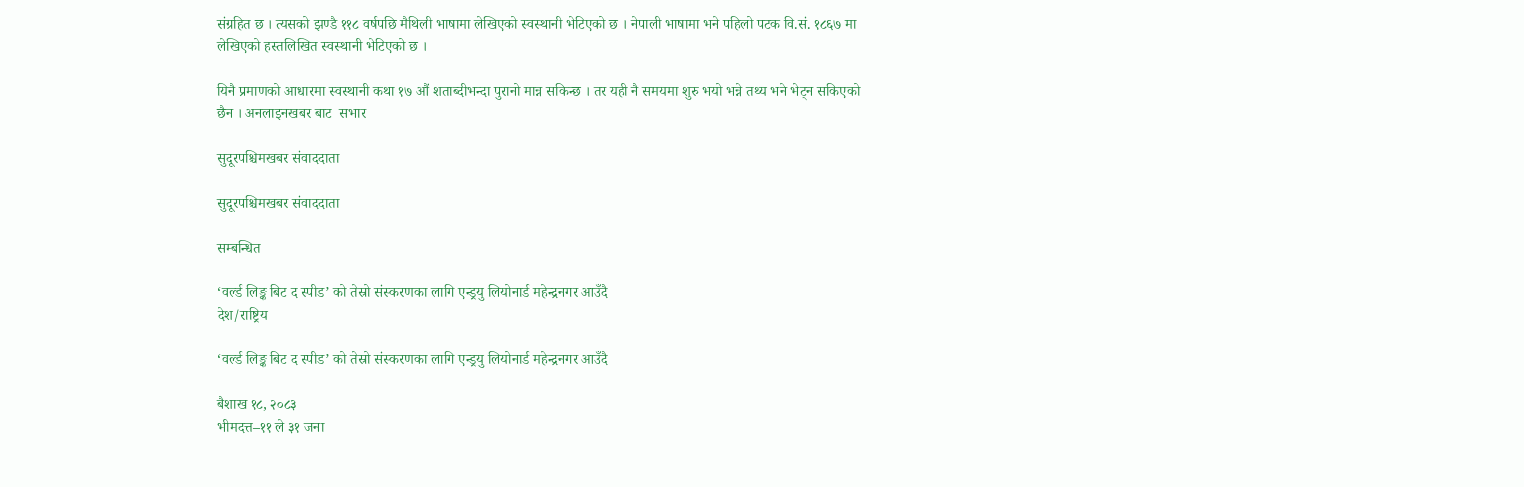संग्रहित छ । त्यसको झण्डै ११८ वर्षपछि मैथिली भाषामा लेखिएको स्वस्थानी भेटिएको छ । नेपाली भाषामा भने पहिलो पटक वि.सं. १८६७ मा लेखिएको हस्तलिखित स्वस्थानी भेटिएको छ ।

यिनै प्रमाणको आधारमा स्वस्थानी कथा १७ औं शताब्दीभन्दा पुरानो मान्न सकिन्छ । तर यही नै समयमा शुरु भयो भन्ने तथ्य भने भेट्न सकिएको छैन । अनलाइनखबर बाट  सभार

सुदूरपश्चिमखबर संवाददाता

सुदूरपश्चिमखबर संवाददाता

सम्बन्धित

‘वर्ल्ड लिङ्क बिट द स्पीड’ को तेस्रो संस्करणका लागि एन्ड्रयु लियोनार्ड महेन्द्रनगर आउँदै
देश/राष्ट्रिय

‘वर्ल्ड लिङ्क बिट द स्पीड’ को तेस्रो संस्करणका लागि एन्ड्रयु लियोनार्ड महेन्द्रनगर आउँदै

बैशाख १८, २०८३
भीमदत्त–११ ले ३१ जना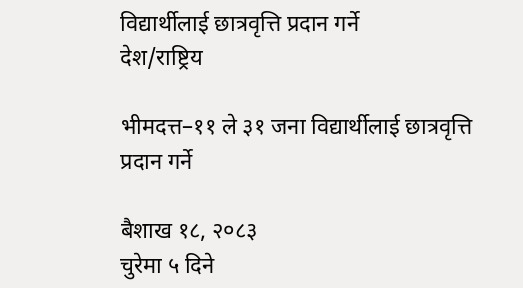विद्यार्थीलाई छात्रवृत्ति प्रदान गर्ने
देश/राष्ट्रिय

भीमदत्त–११ ले ३१ जना विद्यार्थीलाई छात्रवृत्ति प्रदान गर्ने

बैशाख १८, २०८३
चुरेमा ५ दिने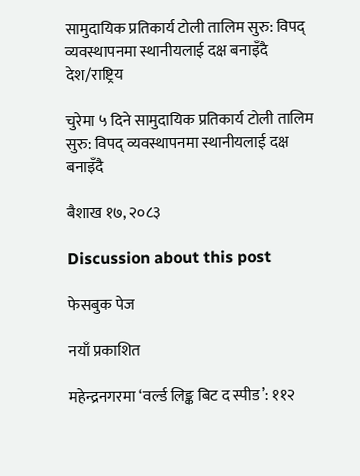सामुदायिक प्रतिकार्य टोली तालिम सुरु: विपद् व्यवस्थापनमा स्थानीयलाई दक्ष बनाइँदै
देश/राष्ट्रिय

चुरेमा ५ दिने सामुदायिक प्रतिकार्य टोली तालिम सुरु: विपद् व्यवस्थापनमा स्थानीयलाई दक्ष बनाइँदै

बैशाख १७, २०८३

Discussion about this post

फेसबुक पेज

नयाँ प्रकाशित

महेन्द्रनगरमा ‘वर्ल्ड लिङ्क बिट द स्पीड’: ११२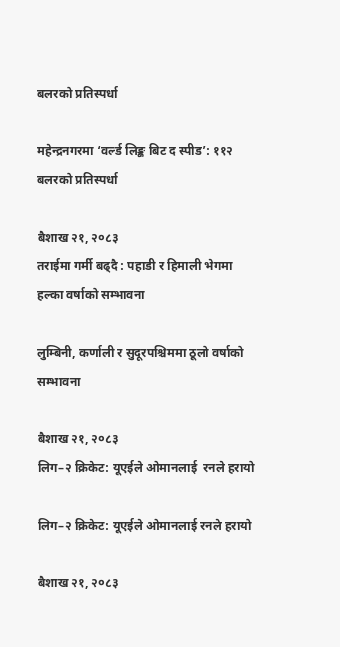बलरको प्रतिस्पर्धा

महेन्द्रनगरमा ‘वर्ल्ड लिङ्क बिट द स्पीड’: ११२ बलरको प्रतिस्पर्धा

बैशाख २१, २०८३
तराईमा गर्मी बढ्दै : पहाडी र हिमाली भेगमा हल्का वर्षाको सम्भावना

लुम्बिनी, कर्णाली र सुदूरपश्चिममा ठूलो वर्षाको सम्भावना

बैशाख २१, २०८३
लिग–२ क्रिकेट: यूएईले ओमानलाई  रनले हरायो

लिग–२ क्रिकेट: यूएईले ओमानलाई रनले हरायो

बैशाख २१, २०८३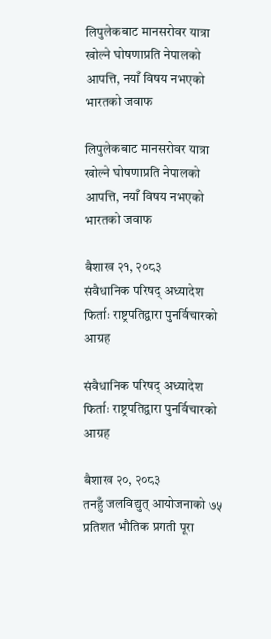लिपुलेकबाट मानसरोवर यात्रा खोल्ने घोषणाप्रति नेपालको आपत्ति, नयाँ विषय नभएको भारतको जवाफ

लिपुलेकबाट मानसरोवर यात्रा खोल्ने घोषणाप्रति नेपालको आपत्ति, नयाँ विषय नभएको भारतको जवाफ

बैशाख २१, २०८३
संवैधानिक परिषद् अध्यादेश फिर्ताः राष्ट्रपतिद्वारा पुनर्विचारको आग्रह

संवैधानिक परिषद् अध्यादेश फिर्ताः राष्ट्रपतिद्वारा पुनर्विचारको आग्रह

बैशाख २०, २०८३
तनहुँ जलविद्युत् आयोजनाको ७५ प्रतिशत भौतिक प्रगती पूरा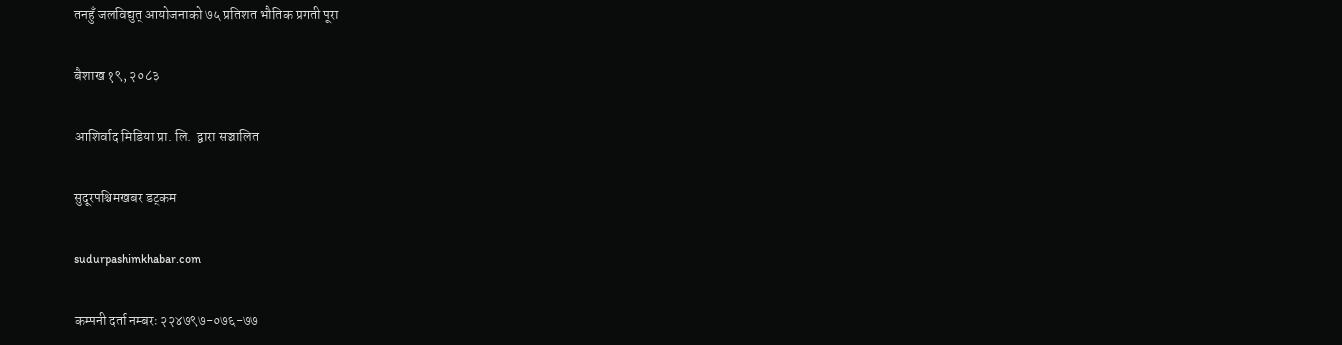तनहुँ जलविद्युत् आयोजनाको ७५ प्रतिशत भौतिक प्रगती पूरा

बैशाख १९, २०८३

आशिर्वाद मिडिया प्रा. लि.  द्वारा सञ्चालित

सुदूरपश्चिमखबर डट्कम

sudurpashimkhabar.com

कम्पनी दर्ता नम्बरः २२४७९७-०७६-७७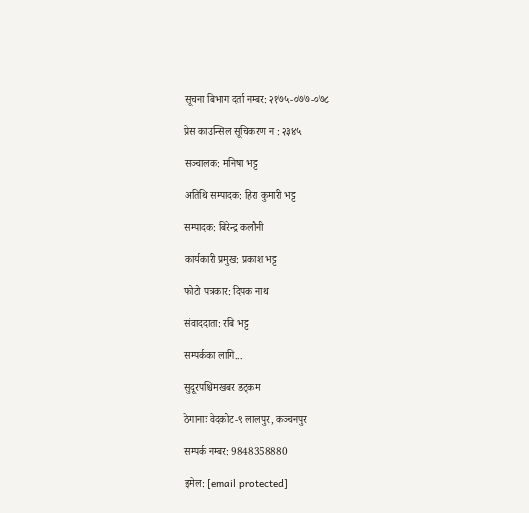सूचना बिभाग दर्ता नम्बर: २१७५-०७७-०७८

प्रेस काउन्सिल सूचिकरण न : २३४५

सञ्चालक: मनिषा भट्ट

अतिथि सम्पादक: हिरा कुमारी भट्ट

सम्पादक: बिरेन्द्र कलौनी

कार्यकारी प्रमुख: प्रकाश भट्ट

फोटो पत्रकार: दिपक नाथ

संवाददाता: रबि भट्ट

सम्पर्कका लागि...

सुदूरपश्चिमखबर डट्कम

ठेगानाः वेदकोट-९ लालपुर, कञ्चनपुर

सम्पर्क नम्बर: 9848358880

इमेल: [email protected]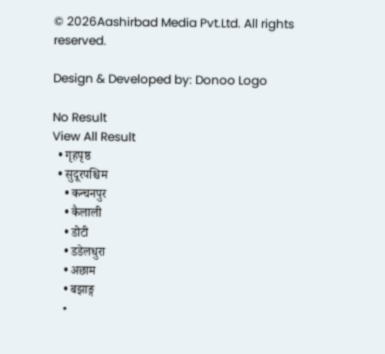© 2026Aashirbad Media Pvt.Ltd. All rights reserved.

Design & Developed by: Donoo Logo

No Result
View All Result
  • गृहपृष्ठ
  • सुदूरपश्चिम
    • कन्चनपुर
    • कैलाली
    • डोटी
    • डडेलधुरा
    • अछाम
    • बझाङ्ग
    •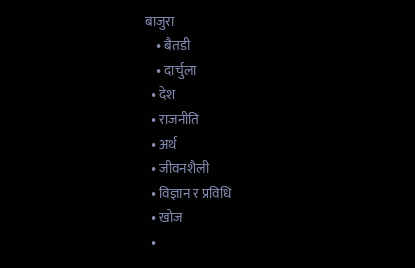बाजुरा
    • बैतडी
    • दार्चुला
  • देश
  • राजनीति
  • अर्थ
  • जीवनशैली
  • विज्ञान र प्रविधि
  • खोज
  •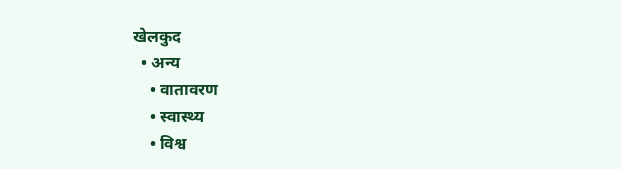खेलकुद
  • अन्य
    • वातावरण
    • स्वास्थ्य
    • विश्व